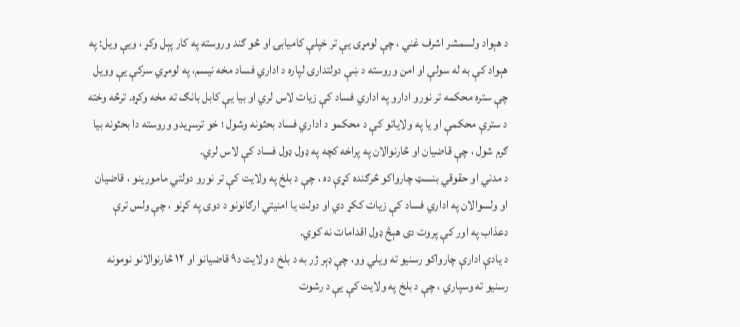د هېواد ولسمشر اشرف غني ، چې لومړی يې تر خپلې کاميابۍ او څو ګند وروسته په کار پېل وکړ ، ويې ويل: په هېواد کې به له سولې او امن وروسته د ښې دولتدارۍ لپاره د اداري فساد مخه نيسم، په لومړي سرکې يې وويل چې ستره محکمه تر نورو ادارو په اداري فساد کې زيات لاس لري او بيا يې کابل بانګ ته مخه وکړه. ترڅه وخته د سترې محکمې او يا په ولاياتو کې د محکمو د اداري فساد بحثونه وشول ؛ خو ترسړيدو وروسته دا بحثونه بيا ګرم شول ، چې قاضیان او څارنوالان په پراخه کچه په ډول ډول فساد کې لاس لري.
د مدني او حقوقي بنسټ چارواکو څرګنده کړې ده ، چې د بلخ په ولايت کې تر نورو دولتي مامورينو ، قاضيان او ولسوالان په اداري فساد کې زيات ککړ دي او دولت يا امنيتي ارګانونو د دوی په کړنو ، چې ولس ترې دعذاب په اور کې پروت دی هېڅ ډول اقدامات نه کوي.
د يادې ادارې چارواکو رسنيو ته ويلي وو، چې ډېر ژر به د بلخ د ولايت د۹ قاضيانو او ۱۲ څارنوالانو نومونه رسنيو ته وسپاري ، چې د بلخ په ولايت کې يې د رشوت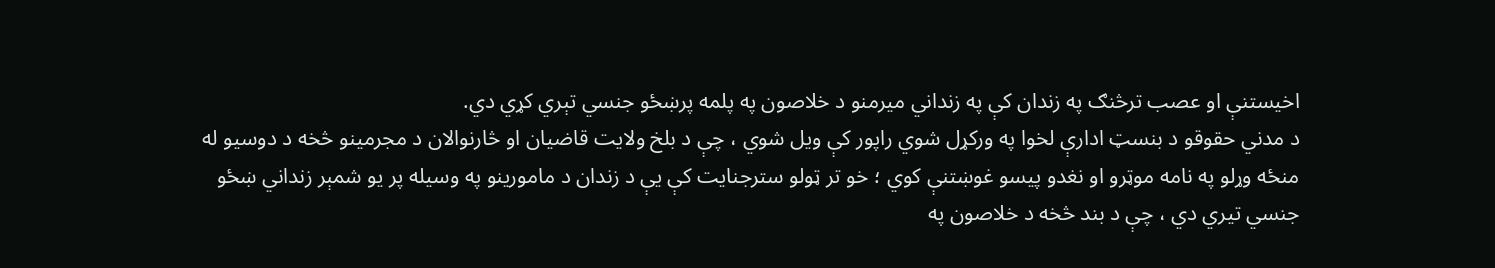اخيستنې او عصب ترڅنګ په زندان کې په زنداني ميرمنو د خلاصون په پلمه پرښځو جنسي تېري کړي دي.
د مدني حقوقو د بنسټ ادارې لخوا په ورکړل شوي راپور کې ويل شوي ، چې د بلخ ولايت قاضيان او څارنوالان د مجرمينو څخه د دوسيو له منځه وړلو په نامه موټرو او نغدو پيسو غوښتنې کوي ؛ خو تر ټولو سترجنايت کې يې د زندان د مامورينو په وسيله پر يو شمېر زنداني ښځو جنسي تيري دي ، چې د بند څخه د خلاصون په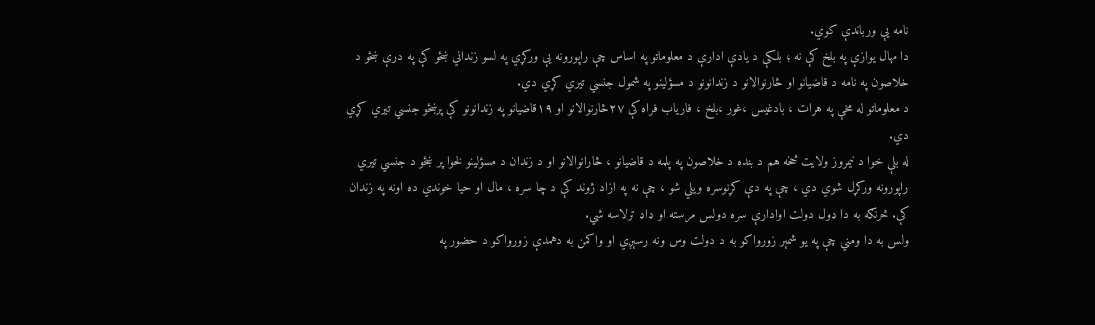نامه يې ورباندې کوي.
دا مهال يوازې په بلخ کې نه ؛ بلکې د يادې ادارې د معلوماتو په اساس چې راپورونه يې ورکړي په لسو زنداني ښځو کې په درې ښځو د خلاصون په نامه د قاضيانو او څارنوالانو د زندانونو د مسؤلينو په شمول جنسي تيري کړي دي.
د معلوماتو له مخې په هرات ، بادغيس ،غور ،بلخ ، فارياب فراه کې ۲۷څارنوالانو او ۱۹قاضيانو په زندانونو کې پرښځو جنسي تيري کړي دي.
له بلې خوا د نيمروز ولايت څخه هم د بنده د خلاصون په پلمه د قاضیانو ، څارانوالانو او د زندان د مسؤلينو لخوا پر ښځو د جنسي تيري راپورونه ورکړل شوي دي ، چې په دې کړنوسره ويلي شو ، چې نه په ازاد ژوند کې د چا سره ، مال او حيا خوندي ده اونه په زندان کې. څرنګه به دا ډول دولت اوادارې سره دولس مرسته او ډاډ ترلاسه شي.
ولس به دا ومني چې په يو شمېر زورواکو به د دولت وس ونه رسېږي او واکمن به دهمدې زورواکو د حضور په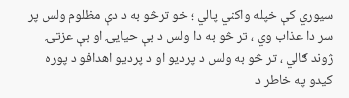سيوري کې خپله واکني پالي ؛ خو ترڅو به د دې مظلوم ولس پر سر دا عذاب وي ، تر څو به دا ولس د بې حيايۍ او بې عزتۍ ژوند ګالي ، تر څو به ولس د پرديو او د پرديو اهدافو د پوره کيدو په خاطر د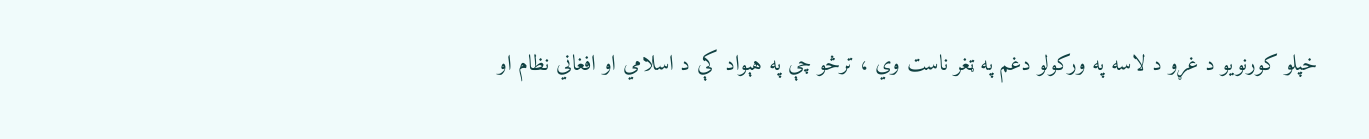خپلو کورنويو د غړو د لاسه په ورکولو دغم په ټغر ناست وي ، ترڅو چې په هېواد کې د اسلامي او افغاني نظام او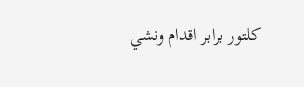کلتور برابر اقدام ونشي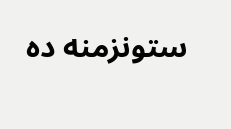ستونزمنه ده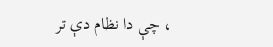، چې دا نظام دې تر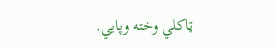ټاکلي وخته وپايي.